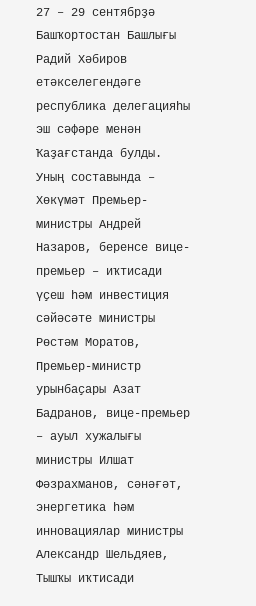27 – 29 сентябрҙә Башҡортостан Башлығы Радий Хәбиров етәкселегендәге республика делегацияһы эш сәфәре менән Ҡаҙағстанда булды.
Уның составында – Хөкүмәт Премьер-министры Андрей Назаров, беренсе вице-премьер – иҡтисади үҫеш һәм инвестиция сәйәсәте министры Рөстәм Моратов, Премьер-министр урынбаҫары Азат Бадранов, вице-премьер – ауыл хужалығы министры Илшат Фәзрахманов, сәнәғәт, энергетика һәм инновациялар министры Александр Шельдяев, Тышҡы иҡтисади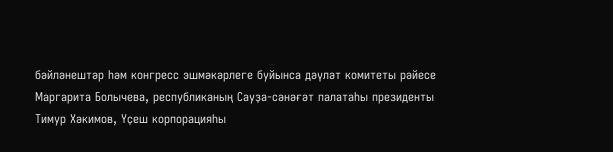бәйләнештәр һәм конгресс эшмәкәрлеге буйынса дәүләт комитеты рәйесе Маргарита Болычева, республиканың Сауҙа-сәнәғәт палатаһы президенты Тимур Хәкимов, Үҫеш корпорацияһы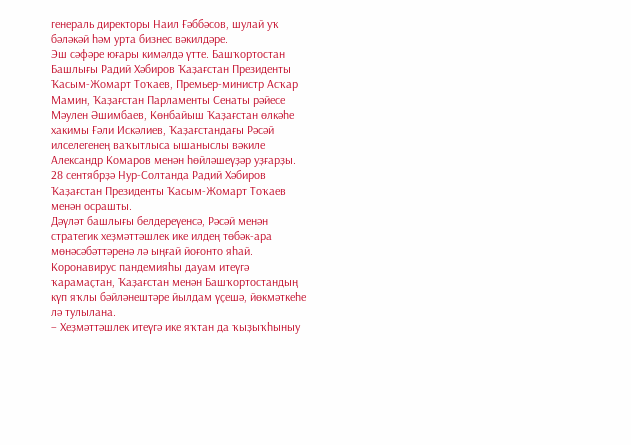генераль директоры Наил Ғәббәсов, шулай уҡ бәләкәй һәм урта бизнес вәкилдәре.
Эш сәфәре юғары кимәлдә үтте. Башҡортостан Башлығы Радий Хәбиров Ҡаҙағстан Президенты Ҡасым-Жомарт Тоҡаев, Премьер-министр Асҡар Мамин, Ҡаҙағстан Парламенты Сенаты рәйесе Мәулен Әшимбаев, Көнбайыш Ҡаҙағстан өлкәһе хакимы Ғәли Искәлиев, Ҡаҙағстандағы Рәсәй илселегенең ваҡытлыса ышаныслы вәкиле Александр Комаров менән һөйләшеүҙәр уҙғарҙы.
28 сентябрҙә Нур-Солтанда Радий Хәбиров Ҡаҙағстан Президенты Ҡасым-Жомарт Тоҡаев менән осрашты.
Дәүләт башлығы белдереүенсә, Рәсәй менән стратегик хеҙмәттәшлек ике илдең төбәк-ара мөнәсәбәттәренә лә ыңғай йоғонто яһай. Коронавирус пандемияһы дауам итеүгә ҡарамаҫтан, Ҡаҙағстан менән Башҡортостандың күп яҡлы бәйләнештәре йылдам үҫешә, йөкмәткеһе лә тулылана.
– Хеҙмәттәшлек итеүгә ике яҡтан да ҡыҙыҡһыныу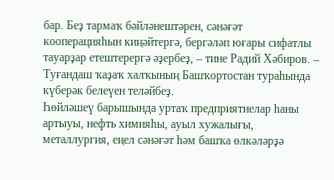бар. Беҙ тармаҡ бәйләнештәрен, сәнәғәт кооперацияһын киңәйтергә, бергәләп юғары сифатлы тауарҙар етештерергә әҙербеҙ, – тине Радий Хәбиров. – Туғандаш ҡаҙаҡ халҡының Башҡортостан тураһында күберәк белеүен теләйбеҙ.
Һөйләшеү барышында уртаҡ предприятиелар һаны артыуы, нефть химияһы, ауыл хужалығы, металлургия, еңел сәнәғәт һәм башҡа өлкәләрҙә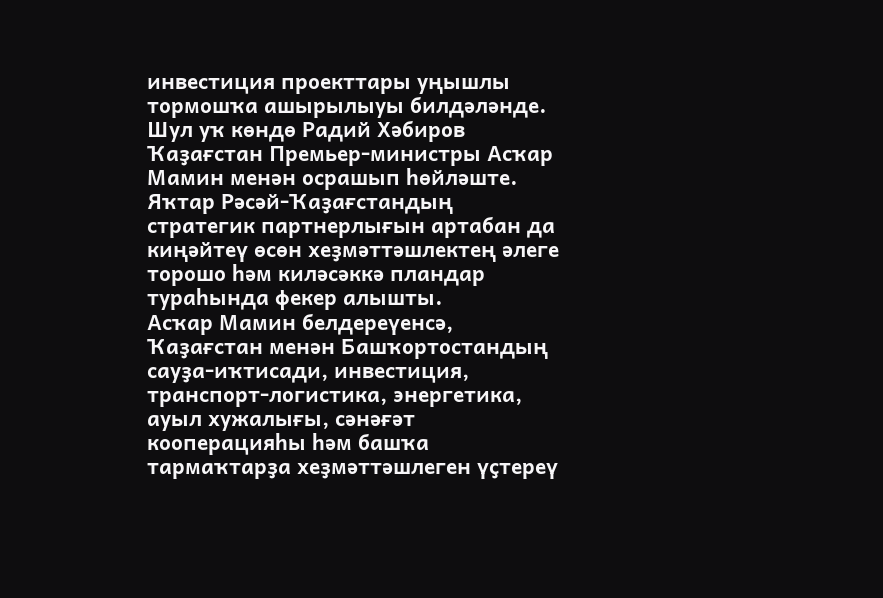инвестиция проекттары уңышлы тормошҡа ашырылыуы билдәләнде.
Шул уҡ көндө Радий Хәбиров Ҡаҙағстан Премьер-министры Асҡар Мамин менән осрашып һөйләште. Яҡтар Рәсәй-Ҡаҙағстандың стратегик партнерлығын артабан да киңәйтеү өсөн хеҙмәттәшлектең әлеге торошо һәм киләсәккә пландар тураһында фекер алышты.
Асҡар Мамин белдереүенсә, Ҡаҙағстан менән Башҡортостандың сауҙа-иҡтисади, инвестиция, транспорт-логистика, энергетика, ауыл хужалығы, сәнәғәт кооперацияһы һәм башҡа тармаҡтарҙа хеҙмәттәшлеген үҫтереү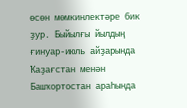өсөн мөмкинлектәре бик ҙур. Быйылғы йылдың ғинуар-июль айҙарында Ҡаҙағстан менән Башҡортостан араһында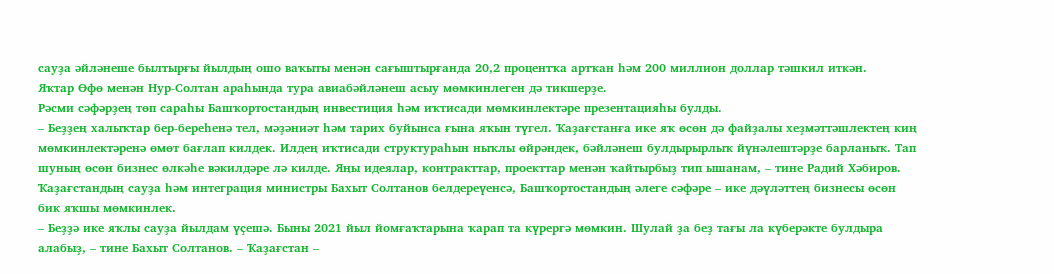сауҙа әйләнеше былтырғы йылдың ошо ваҡыты менән сағыштырғанда 20,2 процентҡа артҡан һәм 200 миллион доллар тәшкил иткән.
Яҡтар Өфө менән Нур-Солтан араһында тура авиабәйләнеш асыу мөмкинлеген дә тикшерҙе.
Рәсми сәфәрҙең төп сараһы Башҡортостандың инвестиция һәм иҡтисади мөмкинлектәре презентацияһы булды.
– Беҙҙең халыҡтар бер-береһенә тел, мәҙәниәт һәм тарих буйынса ғына яҡын түгел. Ҡаҙағстанға ике яҡ өсөн дә файҙалы хеҙмәттәшлектең киң мөмкинлектәренә өмөт бағлап килдек. Илдең иҡтисади структураһын ныҡлы өйрәндек, бәйләнеш булдырырлыҡ йүнәлештәрҙе барланыҡ. Тап шуның өсөн бизнес өлкәһе вәкилдәре лә килде. Яңы идеялар, контракттар, проекттар менән ҡайтырбыҙ тип ышанам, – тине Радий Хәбиров.
Ҡаҙағстандың сауҙа һәм интеграция министры Бахыт Солтанов белдереүенсә, Башҡортостандың әлеге сәфәре – ике дәүләттең бизнесы өсөн бик яҡшы мөмкинлек.
– Беҙҙә ике яҡлы сауҙа йылдам үҫешә. Быны 2021 йыл йомғаҡтарына ҡарап та күрергә мөмкин. Шулай ҙа беҙ тағы ла күберәкте булдыра алабыҙ, – тине Бахыт Солтанов. – Ҡаҙағстан –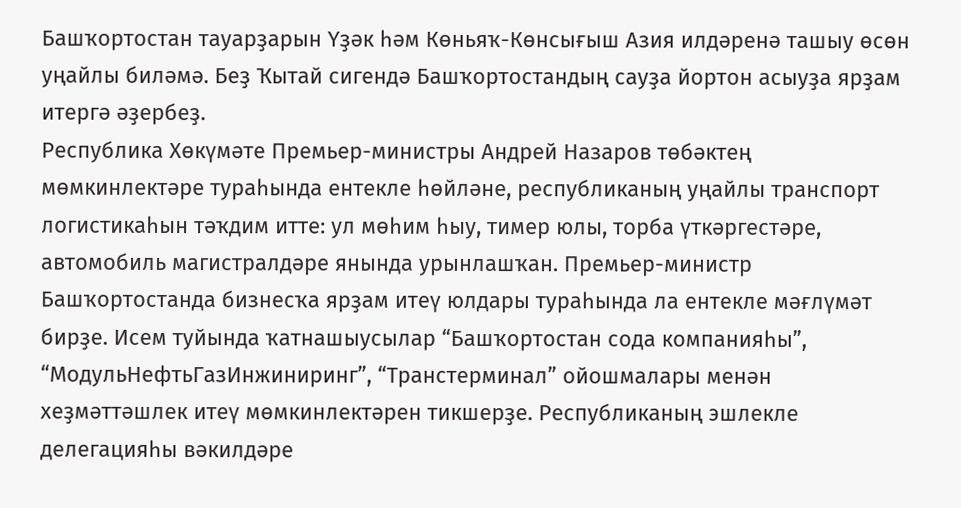Башҡортостан тауарҙарын Үҙәк һәм Көньяҡ-Көнсығыш Азия илдәренә ташыу өсөн уңайлы биләмә. Беҙ Ҡытай сигендә Башҡортостандың сауҙа йортон асыуҙа ярҙам итергә әҙербеҙ.
Республика Хөкүмәте Премьер-министры Андрей Назаров төбәктең мөмкинлектәре тураһында ентекле һөйләне, республиканың уңайлы транспорт логистикаһын тәҡдим итте: ул мөһим һыу, тимер юлы, торба үткәргестәре, автомобиль магистралдәре янында урынлашҡан. Премьер-министр Башҡортостанда бизнесҡа ярҙам итеү юлдары тураһында ла ентекле мәғлүмәт бирҙе. Исем туйында ҡатнашыусылар “Башҡортостан сода компанияһы”, “МодульНефтьГазИнжиниринг”, “Транстерминал” ойошмалары менән хеҙмәттәшлек итеү мөмкинлектәрен тикшерҙе. Республиканың эшлекле делегацияһы вәкилдәре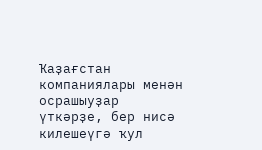Ҡаҙағстан компаниялары менән осрашыуҙар үткәрҙе, бер нисә килешеүгә ҡул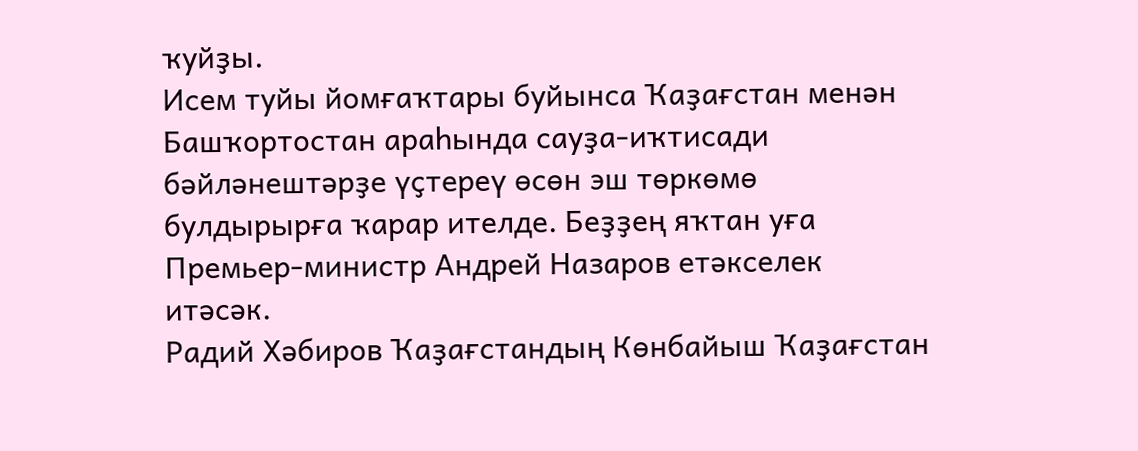ҡуйҙы.
Исем туйы йомғаҡтары буйынса Ҡаҙағстан менән Башҡортостан араһында сауҙа-иҡтисади бәйләнештәрҙе үҫтереү өсөн эш төркөмө булдырырға ҡарар ителде. Беҙҙең яҡтан уға Премьер-министр Андрей Назаров етәкселек итәсәк.
Радий Хәбиров Ҡаҙағстандың Көнбайыш Ҡаҙағстан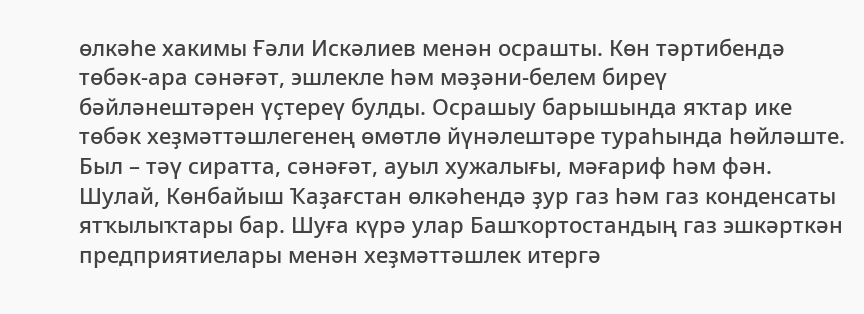өлкәһе хакимы Ғәли Искәлиев менән осрашты. Көн тәртибендә төбәк-ара сәнәғәт, эшлекле һәм мәҙәни-белем биреү бәйләнештәрен үҫтереү булды. Осрашыу барышында яҡтар ике төбәк хеҙмәттәшлегенең өмөтлө йүнәлештәре тураһында һөйләште. Был – тәү сиратта, сәнәғәт, ауыл хужалығы, мәғариф һәм фән. Шулай, Көнбайыш Ҡаҙағстан өлкәһендә ҙур газ һәм газ конденсаты ятҡылыҡтары бар. Шуға күрә улар Башҡортостандың газ эшкәрткән предприятиелары менән хеҙмәттәшлек итергә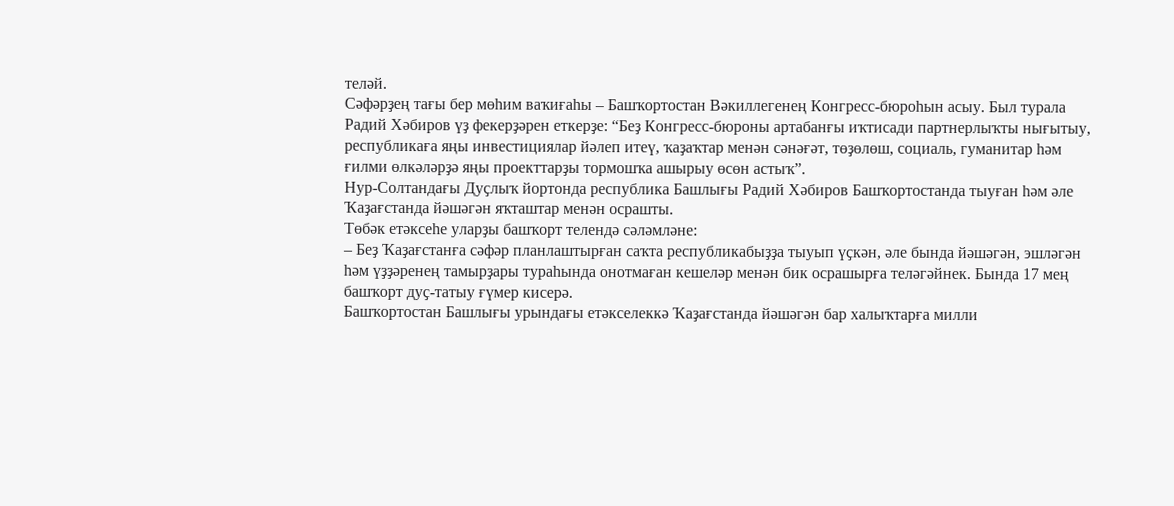теләй.
Сәфәрҙең тағы бер мөһим ваҡиғаһы – Башҡортостан Вәкиллегенең Конгресс-бюроһын асыу. Был турала Радий Хәбиров үҙ фекерҙәрен еткерҙе: “Беҙ Конгресс-бюроны артабанғы иҡтисади партнерлыҡты нығытыу, республикаға яңы инвестициялар йәлеп итеү, ҡаҙаҡтар менән сәнәғәт, төҙөлөш, социаль, гуманитар һәм ғилми өлкәләрҙә яңы проекттарҙы тормошҡа ашырыу өсөн астыҡ”.
Нур-Солтандағы Дуҫлыҡ йортонда республика Башлығы Радий Хәбиров Башҡортостанда тыуған һәм әле Ҡаҙағстанда йәшәгән яҡташтар менән осрашты.
Төбәк етәксеһе уларҙы башҡорт телендә сәләмләне:
– Беҙ Ҡаҙағстанға сәфәр планлаштырған саҡта республикабыҙҙа тыуып үҫкән, әле бында йәшәгән, эшләгән һәм үҙҙәренең тамырҙары тураһында онотмаған кешеләр менән бик осрашырға теләгәйнек. Бында 17 мең башҡорт дуҫ-татыу ғүмер кисерә.
Башҡортостан Башлығы урындағы етәкселеккә Ҡаҙағстанда йәшәгән бар халыҡтарға милли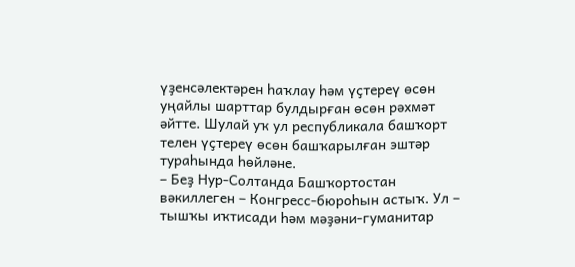үҙенсәлектәрен һаҡлау һәм үҫтереү өсөн уңайлы шарттар булдырған өсөн рәхмәт әйтте. Шулай уҡ ул республикала башҡорт телен үҫтереү өсөн башҡарылған эштәр тураһында һөйләне.
– Беҙ Нур-Солтанда Башҡортостан вәкиллеген – Конгресс-бюроһын астыҡ. Ул – тышҡы иҡтисади һәм мәҙәни-гуманитар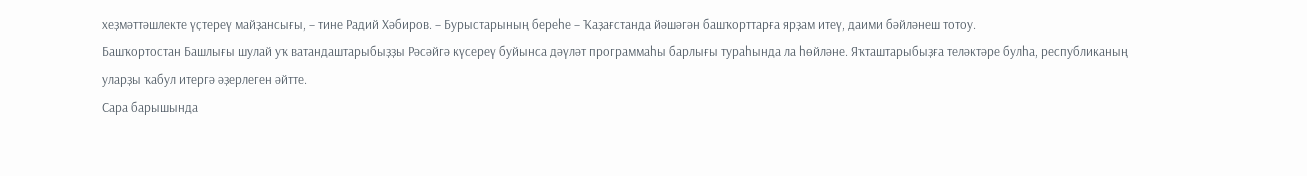хеҙмәттәшлекте үҫтереү майҙансығы, – тине Радий Хәбиров. – Бурыстарының береһе – Ҡаҙағстанда йәшәгән башҡорттарға ярҙам итеү, даими бәйләнеш тотоу.
Башҡортостан Башлығы шулай уҡ ватандаштарыбыҙҙы Рәсәйгә күсереү буйынса дәүләт программаһы барлығы тураһында ла һөйләне. Яҡташтарыбыҙға теләктәре булһа, республиканың уларҙы ҡабул итергә әҙерлеген әйтте.
Сара барышында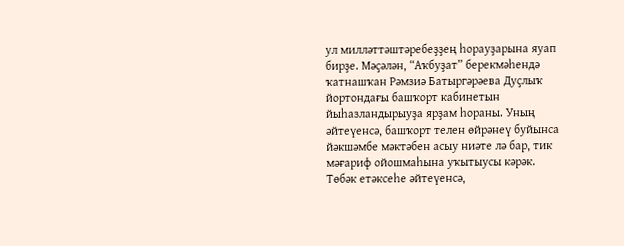ул милләттәштәребеҙҙең һорауҙарына яуап бирҙе. Мәҫәлән, “Аҡбуҙат” берекмәһендә ҡатнашҡан Рәмзиә Батыргәрәева Дуҫлыҡ йортондағы башҡорт кабинетын йыһазландырыуҙа ярҙам һораны. Уның әйтеүенсә, башҡорт телен өйрәнеү буйынса йәкшәмбе мәктәбен асыу ниәте лә бар, тик мәғариф ойошмаһына уҡытыусы кәрәк.
Төбәк етәксеһе әйтеүенсә,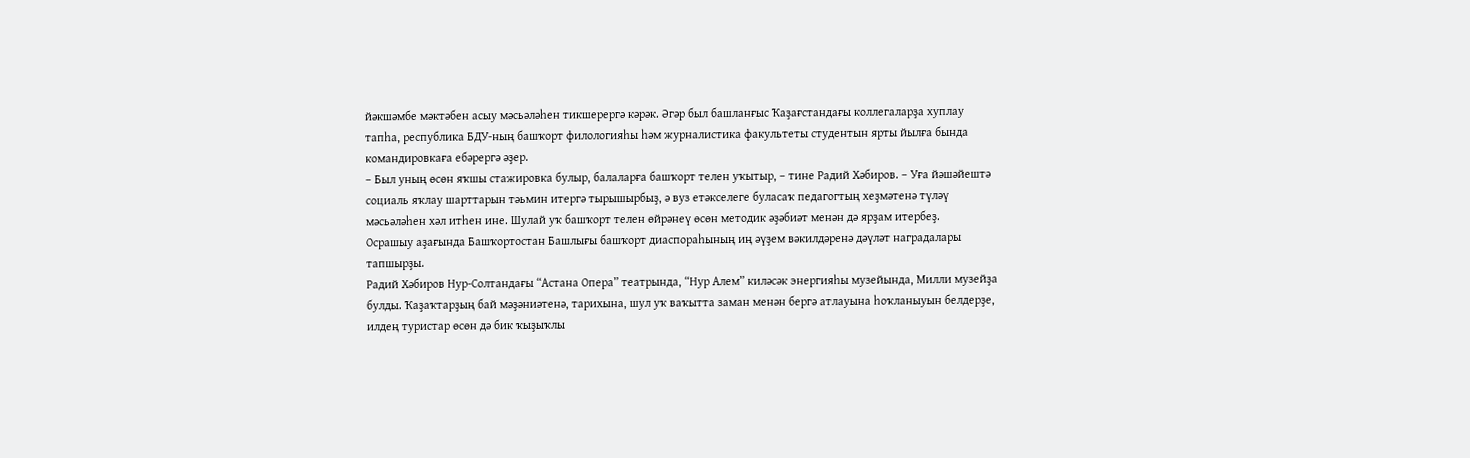йәкшәмбе мәктәбен асыу мәсьәләһен тикшерергә кәрәк. Әгәр был башланғыс Ҡаҙағстандағы коллегаларҙа хуплау тапһа, республика БДУ-ның башҡорт филологияһы һәм журналистика факультеты студентын ярты йылға бында командировкаға ебәрергә әҙер.
– Был уның өсөн яҡшы стажировка булыр, балаларға башҡорт телен уҡытыр, – тине Радий Хәбиров. – Уға йәшәйештә социаль яҡлау шарттарын тәьмин итергә тырышырбыҙ, ә вуз етәкселеге буласаҡ педагогтың хеҙмәтенә түләү мәсьәләһен хәл итһен ине. Шулай уҡ башҡорт телен өйрәнеү өсөн методик әҙәбиәт менән дә ярҙам итербеҙ.
Осрашыу аҙағында Башҡортостан Башлығы башҡорт диаспораһының иң әүҙем вәкилдәренә дәүләт наградалары тапшырҙы.
Радий Хәбиров Нур-Солтандағы “Астана Опера” театрында, “Нур Алем” киләсәк энергияһы музейында, Милли музейҙа булды. Ҡаҙаҡтарҙың бай мәҙәниәтенә, тарихына, шул уҡ ваҡытта заман менән бергә атлауына һоҡланыуын белдерҙе, илдең туристар өсөн дә бик ҡыҙыҡлы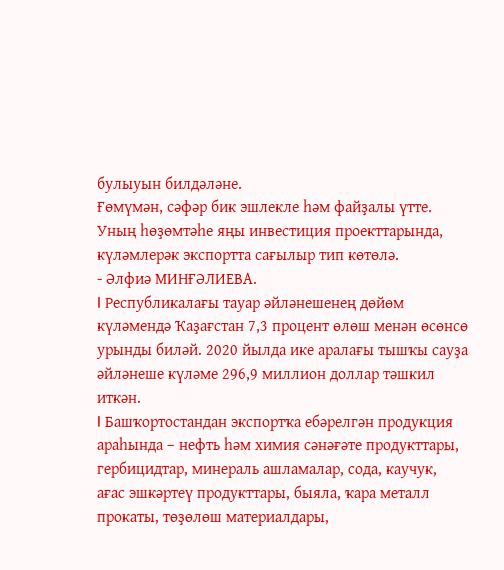булыуын билдәләне.
Ғөмүмән, сәфәр бик эшлекле һәм файҙалы үтте. Уның һөҙөмтәһе яңы инвестиция проекттарында, күләмлерәк экспортта сағылыр тип көтөлә.
- Әлфиә МИНҒӘЛИЕВА.
l Республикалағы тауар әйләнешенең дөйөм күләмендә Ҡаҙағстан 7,3 процент өлөш менән өсөнсө урынды биләй. 2020 йылда ике аралағы тышҡы сауҙа әйләнеше күләме 296,9 миллион доллар тәшкил иткән.
l Башҡортостандан экспортҡа ебәрелгән продукция араһында – нефть һәм химия сәнәғәте продукттары, гербицидтар, минераль ашламалар, сода, каучук, ағас эшкәртеү продукттары, быяла, ҡара металл прокаты, төҙөлөш материалдары,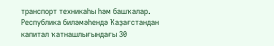транспорт техникаһы һәм башҡалар. Республика биләмәһендә Ҡаҙағстандан капитал ҡатнашлығындағы 30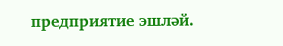предприятие эшләй.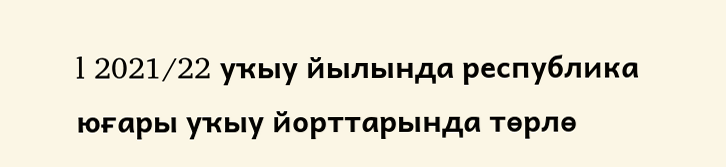l 2021/22 уҡыу йылында республика юғары уҡыу йорттарында төрлө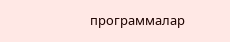программалар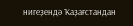нигеҙендә Ҡаҙағстандан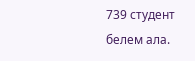739 студент белем ала.